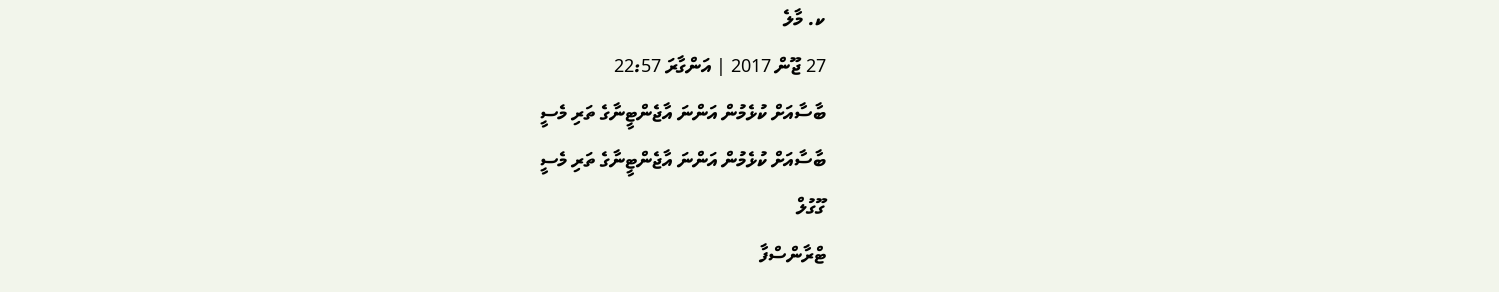ކ. މާލެ
27 ޖޫން 2017 | އަންގާރަ 22:57
ބާސާއަށް ކުޅެމުން އަންނަ އާޖެންޓީނާގެ ތަރި މެސީ
ބާސާއަށް ކުޅެމުން އަންނަ އާޖެންޓީނާގެ ތަރި މެސީ
ގޫގުލް
ޓްރާންސްފާ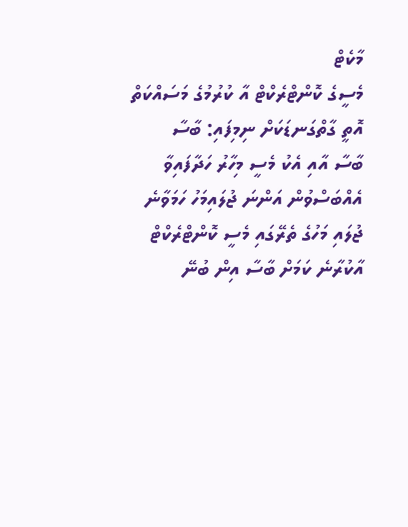މާކެޓް
މެސީގެ ކޮންޓްރެކްޓް އާ ކުރުމުގެ މަސައްކަތް އޮތީ ގާތްގަނޑަކަށް ނިމިފައި: ބާސާ
ބާސާ އާއި އެކު މެސީ މިހާރު ހަދާފައިވާ އެއްބަސްވުން އަންނަ ޖުލައިމަހު ހަމަވާނެ
ޖުލައި މަހުގެ ތެރޭގައި މެސީ ކޮންޓްރެކްޓް އާކުރާނެ ކަމަށް ބާސާ އިން ބުނޭ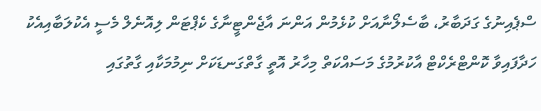ސްޕެއިނުގެ ގަދަބާރު، ބާސެލޯނާއަށް ކުޅެމުން އަންނަ އާޖެންޓީނާގެ ކެޕްޓަން ލިއޮނެލް މެސީ އެކުލަބާއިއެކު ހަދާފައިވާ ކޮންޓްރެކްޓް އާކުރުމުގެ މަސައްކަތް މިހާރު އޮތީ ގާތްގަނޑަކަށް ނިމުމަކާއި ގާތުގައި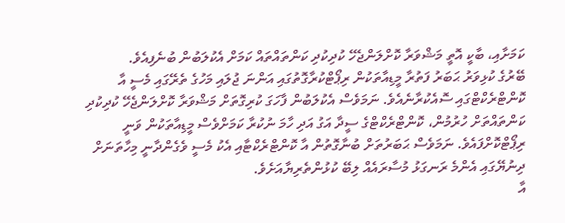ކަމަށާއި، ބާކީ އޮތީ މަޝްވަރާ ކޮށްލަންޖެހޭ ކުދިކުދި ކަންތައްތައް ކަމަށް އެކުލަބުން ބުނެފިއެވެ.
ބޭރުގެ ކުޅިވަރު ޙަބަރު ފަތުރާ މީޑިއާތަކުން ރިޕޯޓްކުރާގޮތުގައި އަންނަ ޖުލައި މަހުގެ ތެރޭގައި މެސީ އާ ކޮންޓްރެކްޓްގައި ސޮއެކުރާނެއެވެ. ނަމަވެސް އެކުލަބުން ފާހަގަ ކުރިގޮތަށް މަޝްވަރާ ކޮށްލަންޖެހޭ ކުދިކުދި ކަންތައްތަށް ހުރުމުން، ކޮންޓްރެކްޓްގެ ސީދާ އަގު އަދި ހާމަ ނުކުރާ ކަމަށްވެސް މީޑިއާތަކުން ވަނީ ރިޕޯޓްކޮށްފައެވެ. ނަމަވެސް ޙަބަރުތަށް ބުނާގޮތުން އާ ކޮންޓްރެކްޓާއި އެކު މެސީ ވެގެންދާނީ މިހާތަނަށް ދިނުޔޭގައި އެންމެ ރަނގަޅު މުސާރައެއް ލިބޭ ކުޅުންތެރިޔާއަށެވެ.
އާ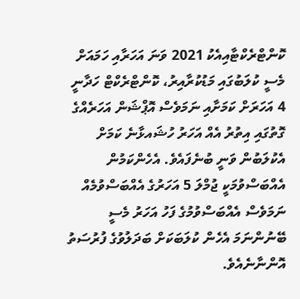ކޮންޓްރެކްޓާއިއެކު 2021 ވަނަ އަހަރާއި ހަމައަށް މެސީ ކުލަބުގައި މަޑުކުރާއިރު، ކޮންޓްރެކްޓް ހަދާނީ 4 އަހަރަށް ކަމަށާއި ނަމަވެސް އޮޕްޝަން އަހަރެއްގެ ގޮތުގައި އިތުރު އެއް އަހަރު ހުޝައޅާނެ ކަމަށް އެކުލަބުން ވަނީ ބުނެފައެވެ. އެހެންކަމުން އެއްބަސްވުމަކީ ޖުމްލަ 5 އަހަރުގެ އެއްބަސްވުމެއް ނަމަވެސް އެއްބަސްވުމުގެ ފަހު އަހަރު މެސީ ބޭނުންނަމަ އެހެން ކުލަބަކަށް ބަދަލުވުގެ ފުރުސަތު އޮންނާނެއެވެ.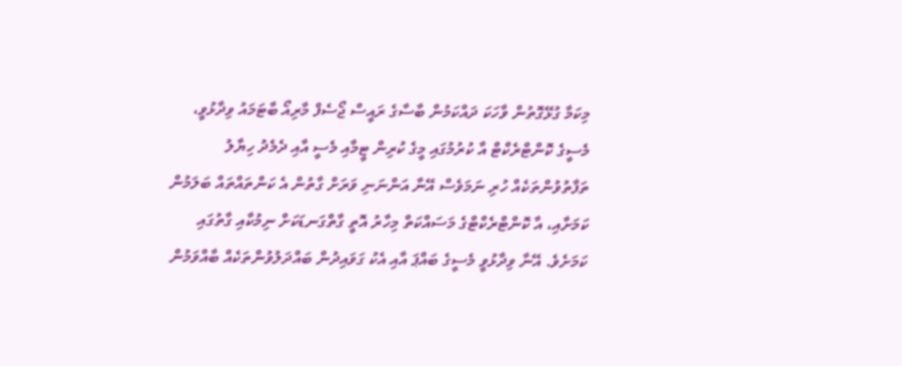މިކަމާ ގުޅޭގޮތުން ވާހަކަ ދައްކަމުން ބާސާގެ ރައީސް ޖޯސެފް މާރިއޯ ބާޓަމައު ވިދާޅުވީ، މެސީގެ ކޮންޓްރެކްޓް އާ ކުރުމުގައި މީގެ ކުރިން ޓީމާއި މެސީ އާއި ދެމެދު ހިޔާލު ތަފާތުވުންތަކެއް ހުރި ނަމަވެސް އޭނާ އަންނަނި ވަރަށް ގާތުން އެ ކަންތައްތައް ބަލަމުން ކަމަށާއި، އާ ކޮންޓްރެކްޓްގެ މަސައްކަތް މިހާރު އޮތީ ގާތްގަނޑަކަށް ނިމުކާއި ގާތުގައި ކަމަށެވެ. އޭނާ ވިދާޅުވީ މެސީގެ ބައްޕަ އާއި އެކު ގަވައިދުން ބައްދަލުވުންތަކެއް ބާއްވަމުން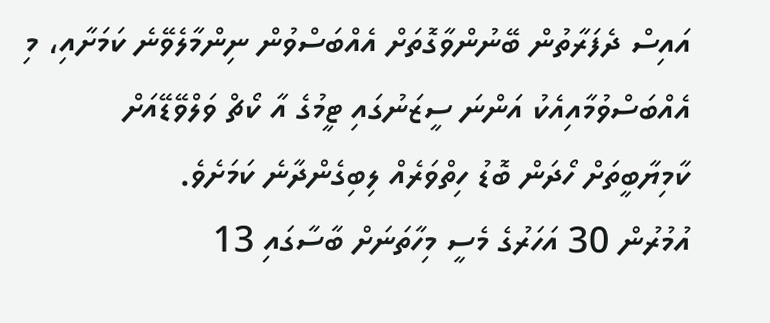އައިސް ދެފަރާތުން ބޭނުންވާގޮތަށް އެއްބަސްވުން ނިންމާލެވޭނެ ކަމަށާއި، މި އެއްބަސްވުމާއިއެކު އަންނަ ސީޒަނުގައި ޓީމުގެ އާ ކޯޗް ވަލްވޭޑޭއަށް ކާމިޔާބީތަށް ހޯދަން ބޮޑު ހިތްވަރެއް ލިބިގެންދާނެ ކަމަށެވެ.
އުމުރުން 30 އަހަރުގެ މެސީ މިހާތަނަށް ބާސާގައި 13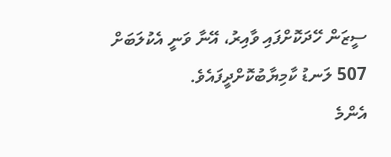ސީޒަން ހޭދަކޮށްފައި ވާއިރު، އޭނާ ވަނީ އެކުލަބަށް 507 ލަނޑު ކާމިޔާބުކޮށްދީފައެވެ.
އެންމެ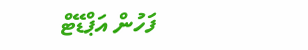ފަހުން އަޕްޑޭޓް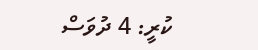ކުރީ: 4 ދުވަސް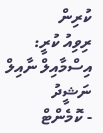ކުރިން
ރިވިއު ކުރީ: އިސްމާއިލް ނާއިލް ނަޝީދު
- ކޮމެންޓް